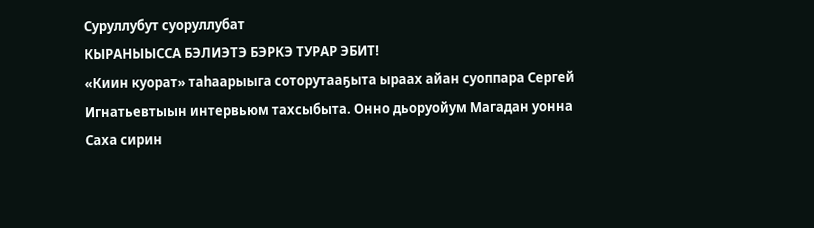Суруллубут суоруллубат
КЫРАНЫЫССА БЭЛИЭТЭ БЭРКЭ ТУРАР ЭБИТ!
«Киин куорат» таһаарыыга соторутааҕыта ыраах айан суоппара Сергей Игнатьевтыын интервьюм тахсыбыта. Онно дьоруойум Магадан уонна Саха сирин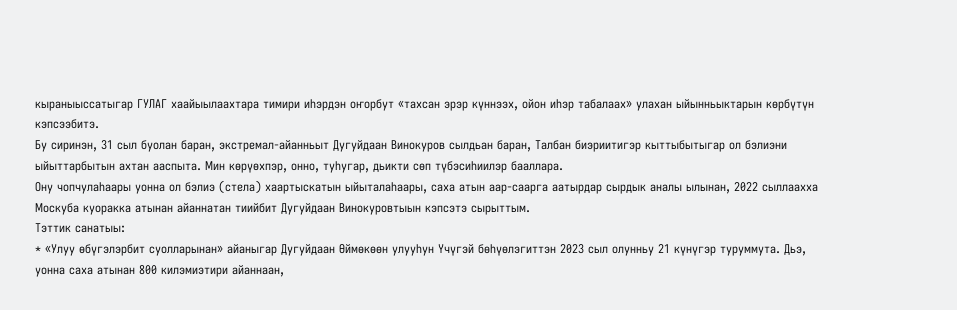кыраныыссатыгар ГУЛАГ хаайыылаахтара тимири иһэрдэн оҥорбут «тахсан эрэр күннээх, ойон иһэр табалаах» улахан ыйынньыктарын көрбүтүн кэпсээбитэ.
Бу сиринэн, 31 сыл буолан баран, экстремал-айанньыт Дугуйдаан Винокуров сылдьан баран, Талбан биэриитигэр кыттыбытыгар ол бэлиэни ыйыттарбытын ахтан ааспыта. Мин көрүөхпэр, онно, туһугар, дьикти сөп түбэсиһиилэр бааллара.
Ону чопчулаһаары уонна ол бэлиэ (стела) хаартыскатын ыйыталаһаары, саха атын аар-саарга аатырдар сырдык аналы ылынан, 2022 сыллаахха Москуба куоракка атынан айаннатан тиийбит Дугуйдаан Винокуровтыын кэпсэтэ сырыттым.
Тэттик санатыы:
* «Улуу өбүгэлэрбит суолларынан» айаныгар Дугуйдаан Өймөкөөн улууһун Үчүгэй бөһүөлэгиттэн 2023 сыл олунньу 21 күнүгэр туруммута. Дьэ, уонна саха атынан 800 килэмиэтири айаннаан,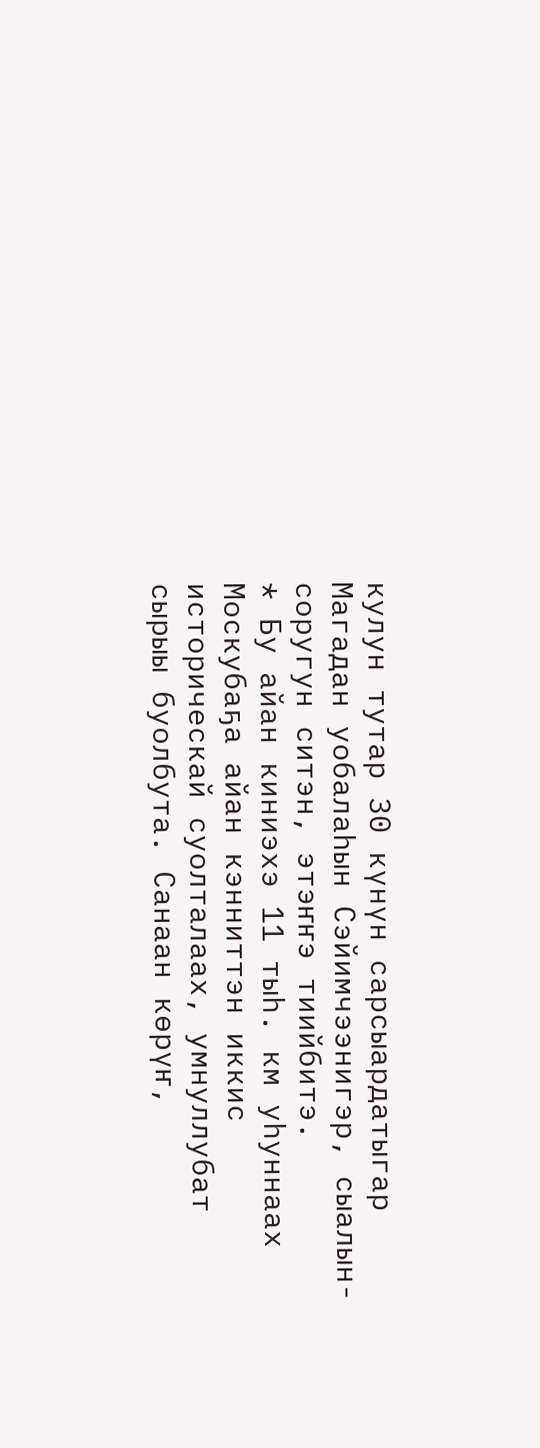кулун тутар 30 күнүн сарсыардатыгар Магадан уобалаһын Сэйимчээнигэр, сыалын-соругун ситэн, этэҥҥэ тиийбитэ.
* Бу айан киниэхэ 11 тыһ. км уһуннаах Москубаҕа айан кэнниттэн иккис историческай суолталаах, умнуллубат сырыы буолбута. Санаан көрүҥ,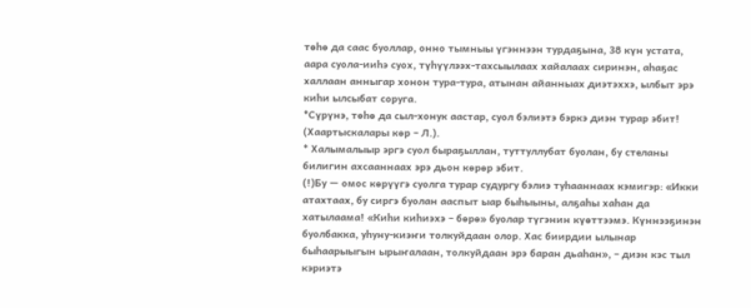төһө да саас буоллар, онно тымныы үгэннээн турдаҕына, 38 күн устата, аара суола-ииһэ суох, түһүүлээх-тахсыылаах хайалаах сиринэн, аһаҕас халлаан анныгар хонон тура-тура, атынан айанныах диэтэххэ, ылбыт эрэ киһи ылсыбат соруга.
*Сүрүнэ, төһө да сыл-хонук аастар, суол бэлиэтэ бэркэ диэн турар эбит! (Хаартыскалары көр – Л.).
* Халымалыыр эргэ суол быраҕыллан, туттуллубат буолан, бу стеланы билигин ахсааннаах эрэ дьон көрөр эбит.
(!)Бу — омос көрүүгэ суолга турар судургу бэлиэ туһааннаах кэмигэр: «Икки атахтаах, бу сиргэ буолан ааспыт ыар быһыыны, алҕаһы хаһан да хатылаама! «Киһи киһиэхэ – бөрө» буолар түгэнин күөттээмэ. Күннээҕинэн буолбакка, уһуну-киэҥи толкуйдаан олор. Хас биирдии ылынар быһаарыыгын ырыҥалаан, толкуйдаан эрэ баран дьаһан», – диэн кэс тыл кэриэтэ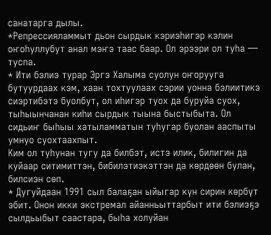санатарга дылы.
*Репрессияламмыт дьон сырдык кэриэһигэр кэлин оҥоһуллубут анал мэҥэ таас баар. Ол эрээри ол туһа — туспа.
* Ити бэлиэ турар Эргэ Халыма суолун оҥорууга бутуурдаах кэм, хаан тохтуулаах сэрии уонна бэлиитикэ сиэртибэтэ буолбут, ол иһигэр туох да буруйа суох, тыһыынчанан киһи сырдык тыына быстыбыта. Ол сидьиҥ быһыы хатыламматын туһугар буолан ааспыты умнуо суохтаахпыт.
Ким ол туһунан тугу да билбэт, истэ илик, билигин да куйаар ситимиттэн, бибилэтиэкэттэн да көрдөөн булан, билсиэн сөп.
* Дугуйдаан 1991 сыл балаҕан ыйыгар күн сирин көрбүт эбит. Онон икки экстремал айанньыттарбыт ити бэлиэҕэ сылдьыбыт саастара, быһа холуйан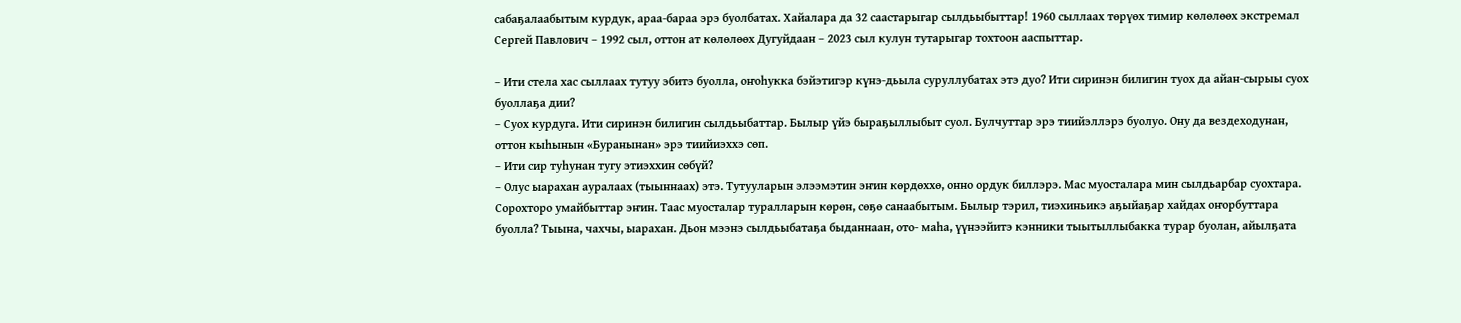сабаҕалаабытым курдук, араа-бараа эрэ буолбатах. Хайалара да 32 саастарыгар сылдьыбыттар! 1960 сыллаах төрүөх тимир көлөлөөх экстремал Сергей Павлович – 1992 сыл, оттон ат көлөлөөх Дугуйдаан – 2023 сыл кулун тутарыгар тохтоон ааспыттар.

– Ити стела хас сыллаах тутуу эбитэ буолла, оҥоһукка бэйэтигэр күнэ-дьыла суруллубатах этэ дуо? Ити сиринэн билигин туох да айан-сырыы суох буоллаҕа дии?
– Суох курдуга. Ити сиринэн билигин сылдьыбаттар. Былыр үйэ быраҕыллыбыт суол. Булчуттар эрэ тиийэллэрэ буолуо. Ону да вездеходунан, оттон кыһынын «Буранынан» эрэ тиийиэххэ сөп.
– Ити сир туһунан тугу этиэххин сөбүй?
– Олус ыарахан ауралаах (тыыннаах) этэ. Тутууларын элээмэтин эҥин көрдөххө, онно ордук биллэрэ. Мас муосталара мин сылдьарбар суохтара. Сорохторо умайбыттар эҥин. Таас муосталар туралларын көрөн, сөҕө санаабытым. Былыр тэрил, тиэхиньикэ аҕыйаҕар хайдах оҥорбуттара буолла? Тыына, чахчы, ыарахан. Дьон мээнэ сылдьыбатаҕа быданнаан, ото- маһа, үүнээйитэ кэнники тыытыллыбакка турар буолан, айылҕата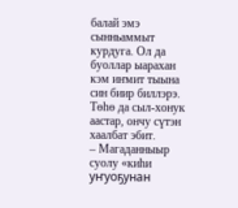балай эмэ сынньаммыт курдуга. Ол да буоллар ыарахан кэм иҥмит тыына син биир биллэрэ. Төһө да сыл-хонук аастар, ончу сүтэн хаалбат эбит.
– Магаданныыр суолу «киһи уҥуоҕунан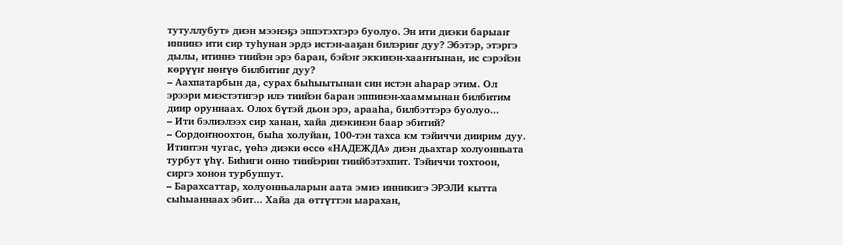тутуллубут» диэн мээнэҕэ эппэтэхтэрэ буолуо. Эн ити диэки барыаҥ иннинэ ити сир туһунан эрдэ истэн-ааҕан билэриҥ дуу? Эбэтэр, этэргэ дылы, итиннэ тиийэн эрэ баран, бэйэҥ эккинэн-хааҥҥынан, ис сэрэйэн көрүүҥ нөҥүө билбитиҥ дуу?
– Аахпатарбын да, сурах быһыытынан син истэн аһарар этим. Ол эрээри миэстэтигэр илэ тиийэн баран эппинэн-хааммынан билбитим диир оруннаах. Олох бүтэй дьон эрэ, арааһа, билбэттэрэ буолуо...
– Ити бэлиэлээх сир ханан, хайа диэкинэн баар эбитий?
– Сордоҥноохтон, быһа холуйан, 100-тэн тахса км тэйиччи диирим дуу. Итинтэн чугас, үөһэ диэки өссө «НАДЕЖДА» диэн дьахтар холуонньата турбут үһү. Биһиги онно тиийэрин тиийбэтэхпит. Тэйиччи тохтоон, сиргэ хонон турбуппут.
– Барахсаттар, холуонньаларын аата эмиэ инникигэ ЭРЭЛИ кытта сыһыаннаах эбит... Хайа да өттүттэн ыарахан,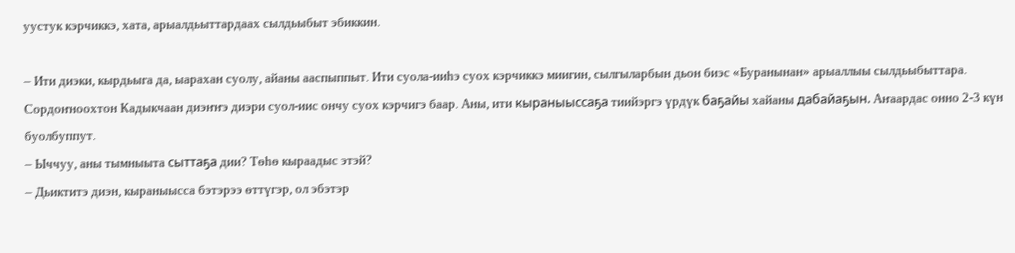уустук кэрчиккэ, хата, арыалдьыттардаах сылдьыбыт эбиккин.

– Ити диэки, кырдьыга да, ыарахан суолу, айаны ааспыппыт. Ити суола-ииһэ суох кэрчиккэ миигин, сылгыларбын дьон биэс «Буранынан» арыаллыы сылдьыбыттара. Сордоҥноохтон Кадыкчаан диэҥҥэ диэри суол-иис ончу суох кэрчигэ баар. Аны, ити кыраныыссаҕа тиийэргэ үрдүк баҕайы хайаны дабайаҕын. Аҥаардас онно 2-3 күн буолбуппут.
– Ыччуу, аны тымныыта сыттаҕа дии? Төһө кыраадыс этэй?
– Дьиктитэ диэн, кыраныысса бэтэрээ өттүгэр, ол эбэтэр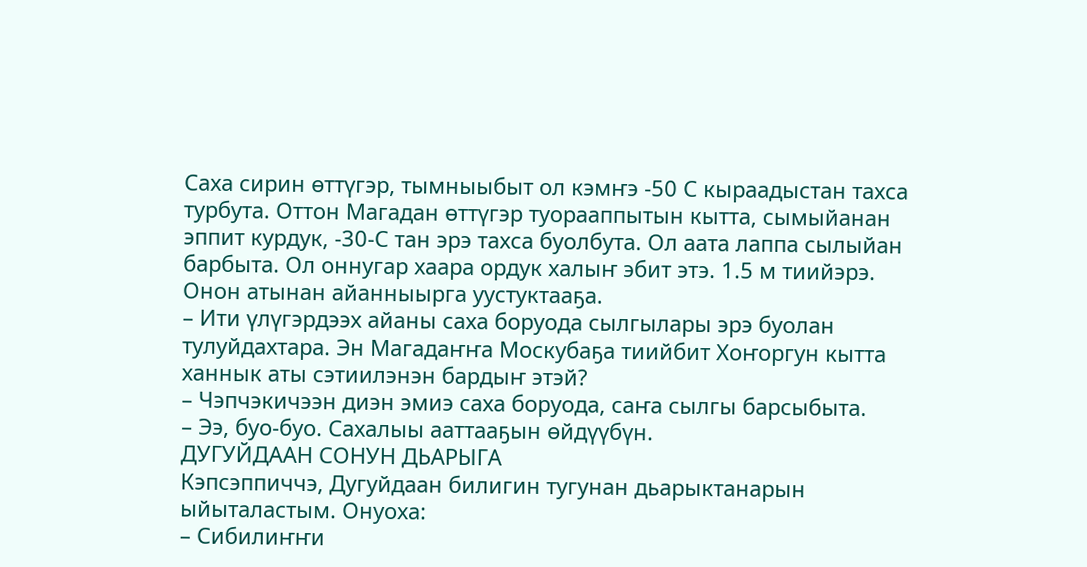Саха сирин өттүгэр, тымныыбыт ол кэмҥэ -50 С кыраадыстан тахса турбута. Оттон Магадан өттүгэр туорааппытын кытта, сымыйанан эппит курдук, -30-С тан эрэ тахса буолбута. Ол аата лаппа сылыйан барбыта. Ол оннугар хаара ордук халыҥ эбит этэ. 1.5 м тиийэрэ. Онон атынан айанныырга уустуктааҕа.
– Ити үлүгэрдээх айаны саха боруода сылгылары эрэ буолан тулуйдахтара. Эн Магадаҥҥа Москубаҕа тиийбит Хоҥоргун кытта ханнык аты сэтиилэнэн бардыҥ этэй?
– Чэпчэкичээн диэн эмиэ саха боруода, саҥа сылгы барсыбыта.
– Ээ, буо-буо. Сахалыы ааттааҕын өйдүүбүн.
ДУГУЙДААН СОНУН ДЬАРЫГА
Кэпсэппиччэ, Дугуйдаан билигин тугунан дьарыктанарын ыйыталастым. Онуоха:
– Сибилиҥҥи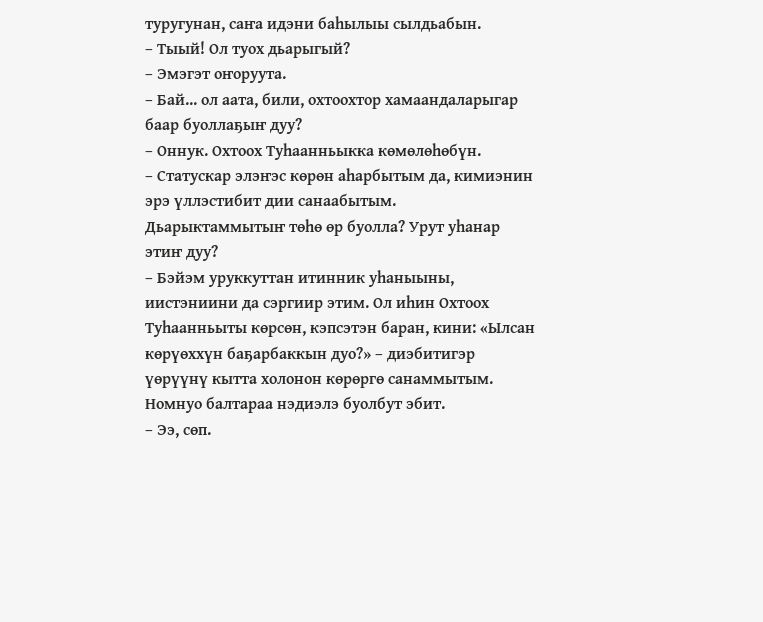туругунан, саҥа идэни баһылыы сылдьабын.
– Тыый! Ол туох дьарыгый?
– Эмэгэт оҥоруута.
– Бай... ол аата, били, охтоохтор хамаандаларыгар баар буоллаҕыҥ дуу?
– Оннук. Охтоох Туһаанньыкка көмөлөһөбүн.
– Статускар элэҥэс көрөн аһарбытым да, кимиэнин эрэ үллэстибит дии санаабытым. Дьарыктаммытыҥ төһө өр буолла? Урут уһанар этиҥ дуу?
– Бэйэм уруккуттан итинник уһаныыны, иистэниини да сэргиир этим. Ол иһин Охтоох Туһаанньыты көрсөн, кэпсэтэн баран, кини: «Ылсан көрүөххүн баҕарбаккын дуо?» – диэбитигэр үөрүүнү кытта холонон көрөргө санаммытым. Номнуо балтараа нэдиэлэ буолбут эбит.
– Ээ, сөп.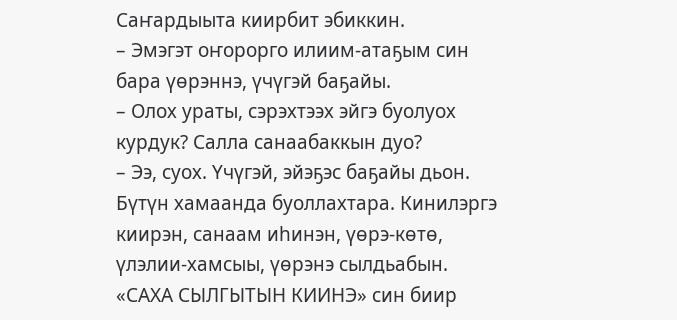Саҥардыыта киирбит эбиккин.
– Эмэгэт оҥорорго илиим-атаҕым син бара үөрэннэ, үчүгэй баҕайы.
– Олох ураты, сэрэхтээх эйгэ буолуох курдук? Салла санаабаккын дуо?
– Ээ, суох. Үчүгэй, эйэҕэс баҕайы дьон. Бүтүн хамаанда буоллахтара. Кинилэргэ киирэн, санаам иһинэн, үөрэ-көтө, үлэлии-хамсыы, үөрэнэ сылдьабын.
«САХА СЫЛГЫТЫН КИИНЭ» син биир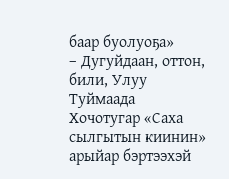баар буолуоҕа»
– Дугуйдаан, оттон, били, Улуу Туймаада Хочотугар «Саха сылгытын киинин» арыйар бэртээхэй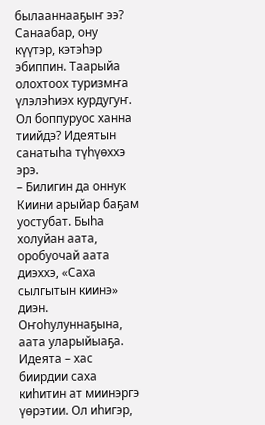былааннааҕыҥ ээ? Санаабар, ону күүтэр, кэтэһэр эбиппин. Таарыйа олохтоох туризмҥа үлэлэһиэх курдугуҥ. Ол боппуруос ханна тиийдэ? Идеятын санатыһа түһүөххэ эрэ.
– Билигин да оннук Киини арыйар баҕам уостубат. Быһа холуйан аата, оробуочай аата диэххэ, «Саха сылгытын киинэ» диэн. Оҥоһулуннаҕына, аата уларыйыаҕа. Идеята – хас биирдии саха киһитин ат миинэргэ үөрэтии. Ол иһигэр,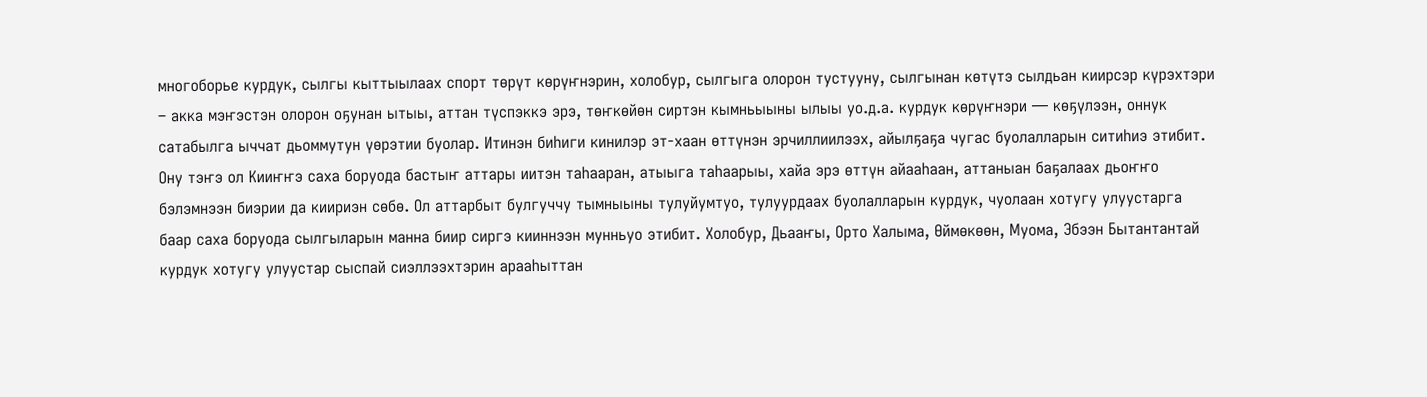многоборье курдук, сылгы кыттыылаах спорт төрүт көрүҥнэрин, холобур, сылгыга олорон тустууну, сылгынан көтүтэ сылдьан киирсэр күрэхтэри – акка мэҥэстэн олорон оҕунан ытыы, аттан түспэккэ эрэ, төҥкөйөн сиртэн кымньыыны ылыы уо.д.а. курдук көрүҥнэри — көҕүлээн, оннук сатабылга ыччат дьоммутун үөрэтии буолар. Итинэн биһиги кинилэр эт-хаан өттүнэн эрчиллиилээх, айылҕаҕа чугас буолалларын ситиһиэ этибит.
Ону тэҥэ ол Кииҥҥэ саха боруода бастыҥ аттары иитэн таһааран, атыыга таһаарыы, хайа эрэ өттүн айааһаан, аттаныан баҕалаах дьоҥҥо бэлэмнээн биэрии да киириэн сөбө. Ол аттарбыт булгуччу тымныыны тулуйумтуо, тулуурдаах буолалларын курдук, чуолаан хотугу улуустарга баар саха боруода сылгыларын манна биир сиргэ кииннээн мунньуо этибит. Холобур, Дьааҥы, Орто Халыма, Өймөкөөн, Муома, Эбээн Бытантантай курдук хотугу улуустар сыспай сиэллээхтэрин арааһыттан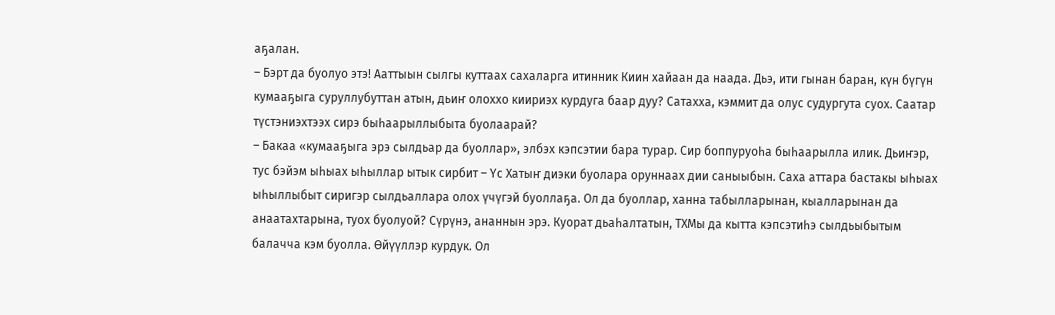аҕалан.
– Бэрт да буолуо этэ! Ааттыын сылгы куттаах сахаларга итинник Киин хайаан да наада. Дьэ, ити гынан баран, күн бүгүн кумааҕыга суруллубуттан атын, дьиҥ олоххо киириэх курдуга баар дуу? Сатахха, кэммит да олус судургута суох. Саатар түстэниэхтээх сирэ быһаарыллыбыта буолаарай?
– Бакаа «кумааҕыга эрэ сылдьар да буоллар», элбэх кэпсэтии бара турар. Сир боппуруоһа быһаарылла илик. Дьиҥэр, тус бэйэм ыһыах ыһыллар ытык сирбит – Үс Хатыҥ диэки буолара оруннаах дии саныыбын. Саха аттара бастакы ыһыах ыһыллыбыт сиригэр сылдьаллара олох үчүгэй буоллаҕа. Ол да буоллар, ханна табылларынан, кыалларынан да анаатахтарына, туох буолуой? Сүрүнэ, ананнын эрэ. Куорат дьаһалтатын, ТХМы да кытта кэпсэтиһэ сылдьыбытым балачча кэм буолла. Өйүүллэр курдук. Ол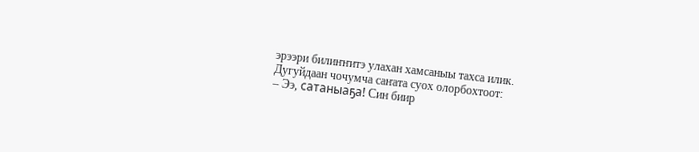эрээри билиҥҥитэ улахан хамсаныы тахса илик.
Дугуйдаан чочумча саҥата суох олорбохтоот:
– Ээ, сатаныаҕа! Син биир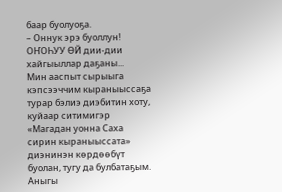баар буолуоҕа.
– Оннук эрэ буоллун!
ОҤОҺУУ ӨЙ дии-дии хайгыыллар даҕаны...
Мин ааспыт сырыыга кэпсээччим кыраныыссаҕа турар бэлиэ диэбитин хоту, куйаар ситимигэр «Магадан уонна Саха сирин кыраныыссата» диэнинэн көрдөөбүт буолан, тугу да булбатаҕым. Аныгы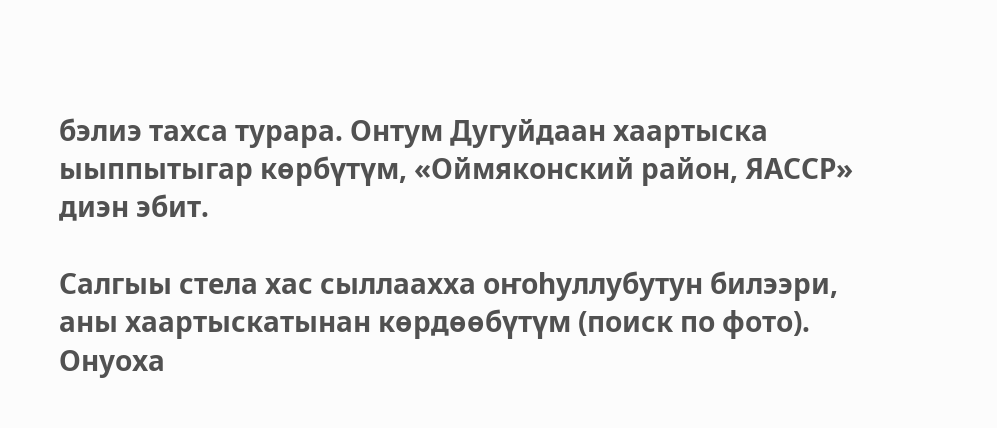бэлиэ тахса турара. Онтум Дугуйдаан хаартыска ыыппытыгар көрбүтүм, «Оймяконский район, ЯАССР» диэн эбит.

Салгыы стела хас сыллаахха оҥоһуллубутун билээри, аны хаартыскатынан көрдөөбүтүм (поиск по фото).
Онуоха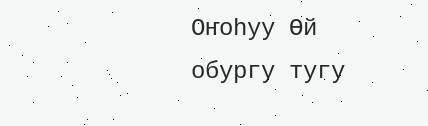Оҥоһуу Өй обургу тугу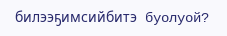билээҕимсийбитэ буолуой?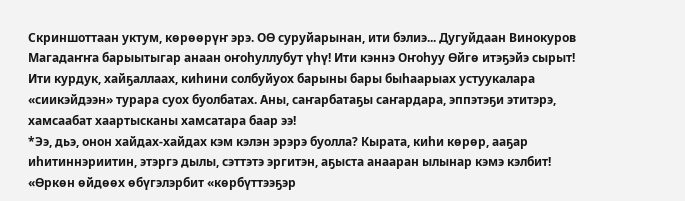Скриншоттаан уктум, көрөөрүҥ эрэ. ОӨ суруйарынан, ити бэлиэ... Дугуйдаан Винокуров Магадаҥҥа барыытыгар анаан оҥоһуллубут үһү! Ити кэннэ Оҥоһуу Өйгө итэҕэйэ сырыт!
Ити курдук, хайҕаллаах, киһини солбуйуох барыны бары быһаарыах устуукалара «сиикэйдээн» турара суох буолбатах. Аны, саҥарбатаҕы саҥардара, эппэтэҕи этитэрэ, хамсаабат хаартысканы хамсатара баар ээ!
*Ээ, дьэ, онон хайдах-хайдах кэм кэлэн эрэрэ буолла? Кырата, киһи көрөр, ааҕар иһитиннэриитин, этэргэ дылы, сэттэтэ эргитэн, аҕыста анааран ылынар кэмэ кэлбит!
«Өркөн өйдөөх өбүгэлэрбит «көрбүттээҕэр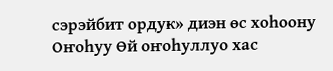сэрэйбит ордук» диэн өс хоһоону Оҥоһуу Өй оҥоһуллуо хас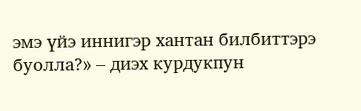эмэ үйэ иннигэр хантан билбиттэрэ буолла?» – диэх курдукпун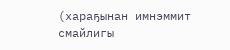(хараҕынан имнэммит смайлигы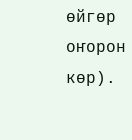өйгөр оҥорон көр).